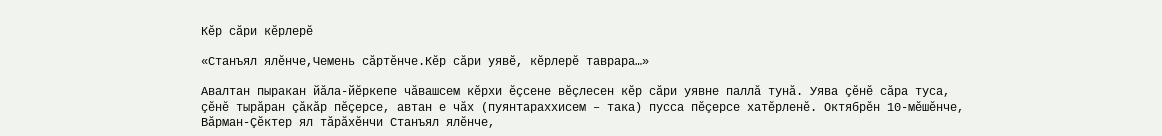Кĕр сăри кĕрлерĕ

«Станъял ялĕнче,Чемень сăртĕнче.Кĕр сăри уявĕ, кĕрлерĕ таврара…»

Авалтан пыракан йăла-йĕркепе чăвашсем кĕрхи ĕçсене вĕçлесен кĕр сăри уявне паллă тунă. Уява çĕнĕ сăра туса, çĕнĕ тырăран çăкăр пĕçерсе, автан е чăх (пуянтараххисем – така) пусса пĕçерсе хатĕрленĕ. Октябрĕн 10-мĕшĕнче, Вăрман-Çĕктер ял тăрăхĕнчи Станъял ялĕнче,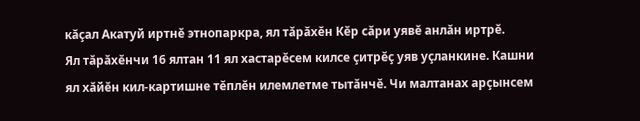кăçал Акатуй иртнĕ этнопаркра, ял тăрăхĕн Кĕр сăри уявĕ анлăн иртрĕ.
Ял тăрăхĕнчи 16 ялтан 11 ял хастарĕсем килсе çитрĕç уяв уçланкине. Кашни ял хăйĕн кил-картишне тĕплĕн илемлетме тытăнчĕ. Чи малтанах арçынсем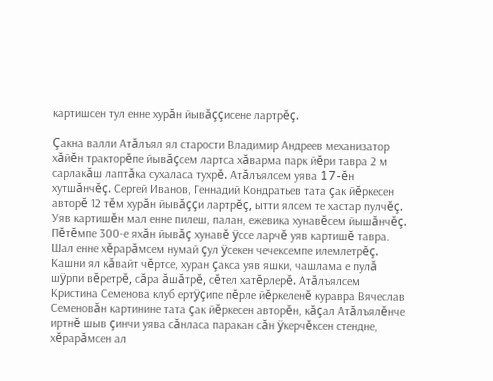картишсен тул енне хурăн йывăççисене лартрĕç.

Çакна валли Атăлъял ял старости Владимир Андреев механизатор хăйĕн тракторĕпе йывăçсем лартса хăварма парк йĕри тавра 2 м сарлакăш лаптăка сухаласа тухрĕ. Атăлъялсем уява 17-ĕн хутшăнчĕç. Сергей Иванов, Геннадий Кондратьев тата çак йĕркесен авторĕ 12 тĕм хурăн йывăççи лартрĕç, ытти ялсем те хастар пулчĕç. Уяв картишĕн мал енне пилеш, палан, ежевика хунавĕсем йышăнчĕç. Пĕтĕмпе 300-е яхăн йывăç хунавĕ ÿссе ларчĕ уяв картишĕ тавра. Шал енне хĕрарăмсем нумай çул ÿсекен чечексемпе илемлетрĕç. Кашни ял кăвайт чĕртсе, хуран çакса уяв яшки, чашлама е пулă шÿрпи вĕретрĕ, сăра ăшăтрĕ, сĕтел хатĕрлерĕ. Атăлъялсем Кристина Семенова клуб ертÿçипе пĕрле йĕркеленĕ куравра Вячеслав Семеновăн картинине тата çак йĕркесен авторĕн, кăçал Атăлъялĕнче иртнĕ шыв çинчи уява сăнласа паракан сăн ÿкерчĕксен стендне, хĕрарăмсен ал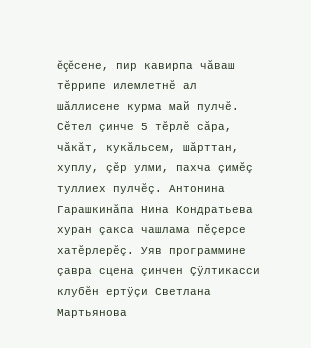ĕçĕсене, пир кавирпа чăваш тĕррипе илемлетнĕ ал шăллисене курма май пулчĕ. Сĕтел çинче 5 тĕрлĕ сăра, чăкăт, кукăльсем, шăрттан, хуплу, çĕр улми, пахча çимĕç туллиех пулчĕç. Антонина Гарашкинăпа Нина Кондратьева хуран çакса чашлама пĕçерсе хатĕрлерĕç. Уяв программине çавра сцена çинчен Çÿлтикасси клубĕн ертÿçи Светлана Мартьянова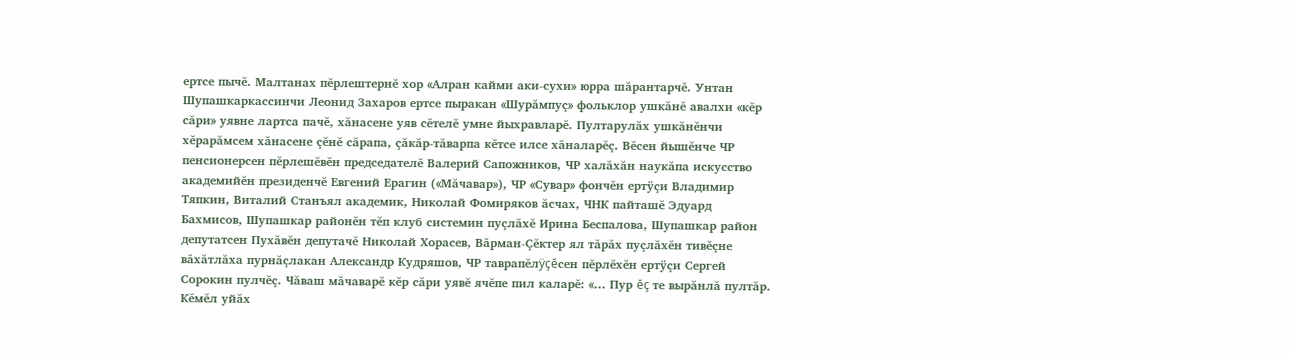ертсе пычĕ. Малтанах пĕрлештернĕ хор «Алран кайми аки-сухи» юрра шăрантарчĕ. Унтан Шупашкаркассинчи Леонид Захаров ертсе пыракан «Шурăмпуç» фольклор ушкăнĕ авалхи «кĕр сăри» уявне лартса пачĕ, хăнасене уяв сĕтелĕ умне йыхравларĕ. Пултарулăх ушкăнĕнчи хĕрарăмсем хăнасене çĕнĕ сăрапа, çăкăр-тăварпа кĕтсе илсе хăналарĕç. Вĕсен йышĕнче ЧР пенсионерсен пĕрлешĕвĕн председателĕ Валерий Сапожников, ЧР халăхăн наукăпа искусство академийĕн президенчĕ Евгений Ерагин («Мăчавар»), ЧР «Сувар» фончĕн ертÿçи Владимир Тяпкин, Виталий Станъял академик, Николай Фомиряков ăсчах, ЧНК пайташĕ Эдуард Бахмисов, Шупашкар районĕн тĕп клуб системин пуçлăхĕ Ирина Беспалова, Шупашкар район депутатсен Пухăвĕн депутачĕ Николай Хорасев, Вăрман-Çĕктер ял тăрăх пуçлăхĕн тивĕçне вăхăтлăха пурнăçлакан Александр Кудряшов, ЧР таврапĕлÿçĕсен пĕрлĕхĕн ертÿçи Сергей Сорокин пулчĕç. Чăваш мăчаварĕ кĕр сăри уявĕ ячĕпе пил каларĕ: «… Пур ĕç те вырăнлă пултăр. Кĕмĕл уйăх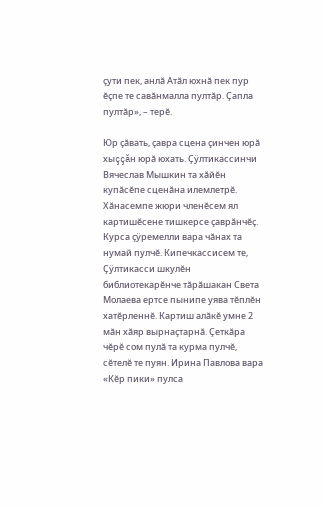çути пек, анлă Атăл юхнă пек пур ĕçпе те савăнмалла пултăр. Çапла пултăр», – терĕ.

Юр çăвать, çавра сцена çинчен юрă хыççăн юрă юхать. Çÿлтикассинчи Вячеслав Мышкин та хăйĕн купăсĕпе сценăна илемлетрĕ. Хăнасемпе жюри членĕсем ял картишĕсене тишкерсе çаврăнчĕç. Курса çÿремелли вара чăнах та нумай пулчĕ. Кипечкассисем те, Çÿлтикасси шкулĕн библиотекарĕнче тăрăшакан Света Молаева ертсе пынипе уява тĕплĕн хатĕрленнĕ. Картиш алăкĕ умне 2 мăн хăяр вырнаçтарнă. Çеткăра чĕрĕ сом пулă та курма пулчĕ, сĕтелĕ те пуян. Ирина Павлова вара «Кĕр пики» пулса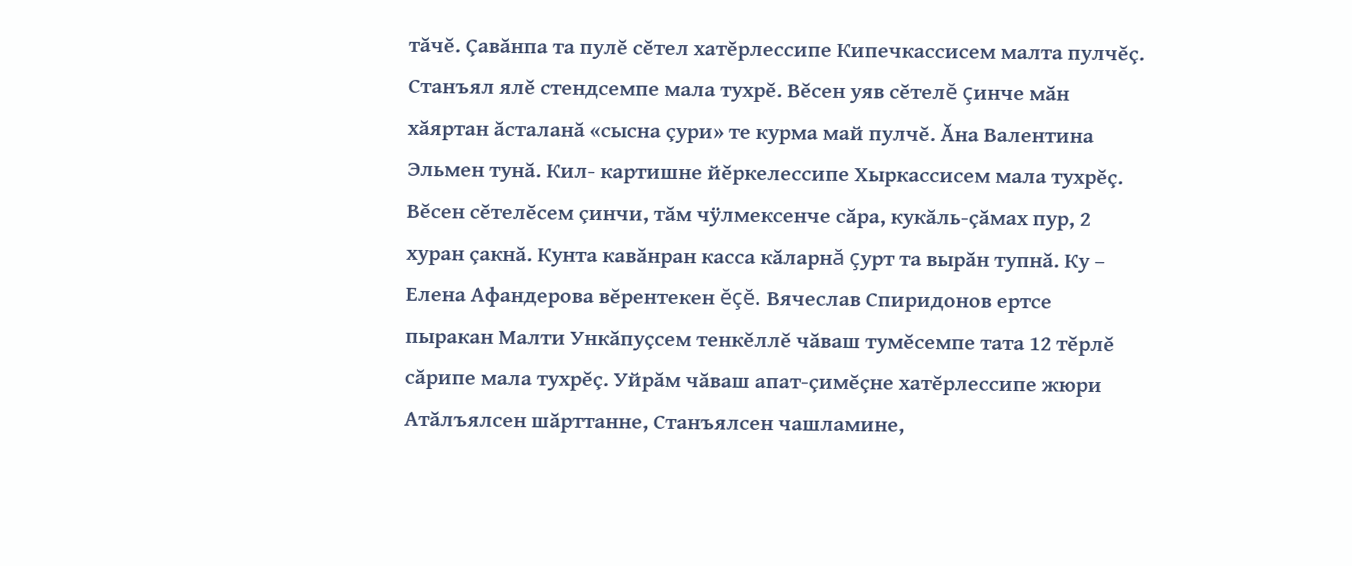тăчĕ. Çавăнпа та пулĕ сĕтел хатĕрлессипе Кипечкассисем малта пулчĕç. Станъял ялĕ стендсемпе мала тухрĕ. Вĕсен уяв сĕтелĕ çинче мăн хăяртан ăсталанă «сысна çури» те курма май пулчĕ. Ăна Валентина Эльмен тунă. Кил- картишне йĕркелессипе Хыркассисем мала тухрĕç. Вĕсен сĕтелĕсем çинчи, тăм чÿлмексенче сăра, кукăль-çăмах пур, 2 хуран çакнă. Кунта кавăнран касса кăларнă çурт та вырăн тупнă. Ку – Елена Афандерова вĕрентекен ĕçĕ. Вячеслав Спиридонов ертсе пыракан Малти Ункăпуçсем тенкĕллĕ чăваш тумĕсемпе тата 12 тĕрлĕ сăрипе мала тухрĕç. Уйрăм чăваш апат-çимĕçне хатĕрлессипе жюри Атăлъялсен шăрттанне, Станъялсен чашламине,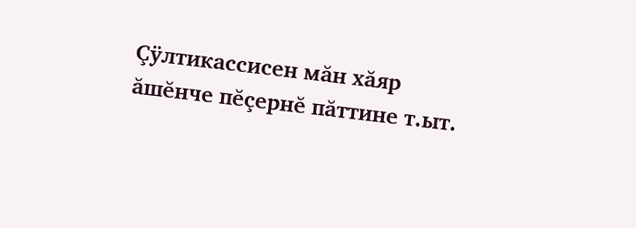Çÿлтикассисен мăн хăяр ăшĕнче пĕçернĕ пăттине т.ыт.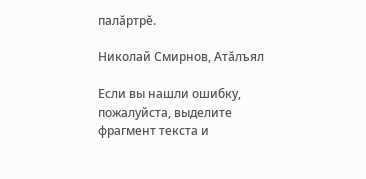палăртрĕ.

Николай Смирнов, Атăлъял

Если вы нашли ошибку, пожалуйста, выделите фрагмент текста и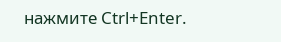нажмите Ctrl+Enter.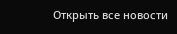Открыть все новости